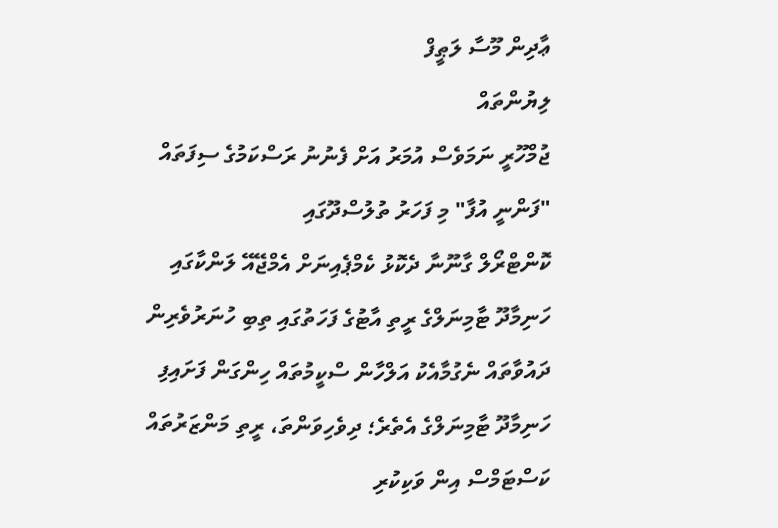ޢާދިން މޫސާ ލަޠީފް
ލިޔުންތައް
ޖުމްހޫރީ ނަމަވެސް އުމަރު އަށް ފެނުނު ރަސްކަމުގެ ސިފަތައް
"ފަންނީ އުފާ" މި ފަހަރު ތުލުސްދޫގައި
ކޮންޓްރޯލް ގާނޫނާ ދެކޮޅު ކެމްޕެއިނަށް އެމްޖޭއޭ ލަންކާގައި
ހަނިމާދޫ ޓާމިނަލްގެ ރީތި އާޓުގެ ފަހަތުގައި ތިބި ހުނަރުވެރިން
ދައުވާތައް ނެގުމާއެކު އަލްހާން ސްކީމުތައް ހިންގަން ފަށައިފި
ހަނިމާދޫ ޓާމިނަލްގެ އެތެރެ؛ ދިވެހިވަންތަ، ރީތި މަންޒަރުތައް
ކަސްޓަމްސް އިން ވަކިކުރި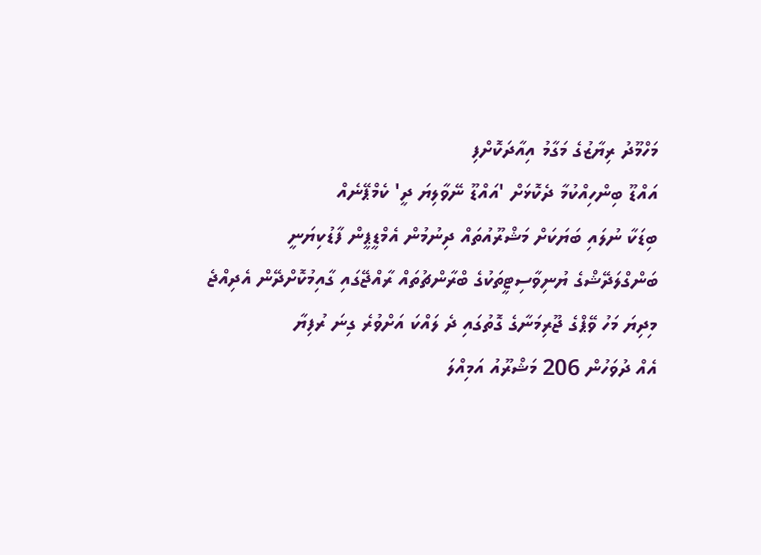މަހްމޫދު ރިޔާޒުގެ މަގާމު އިއާދަކޮށްފި
އައްޑޫ ބިންހިއްކުމާ ދެކޮޅަށް 'އައްޑޫ ނޭވާލިޔަ ދީ' ކެމްޕޭނެއް
ބިޑަކާ ނުލައި ބަޔަކަށް މަޝްރޫއުތައް ދިނުމުން އެމްޑީޕީން ފާޑުކިޔަނީ
ބަންގްލަދޭޝްގެ ޔުނިވާސިޓީތަކުގެ ބްރާންޗުތައް ރާއްޖޭގައި ގާއިމުކޮށްދޭން އެދިއްޖެ
މިދިޔަ މަހު ވޭޕްގެ ޖޫރިމަނާގެ ގޮތުގައި ދެ ލައްކަ އަށްވުރެ ގިނަ ރުފިޔާ
އެއް ދުވަހުން 206 މަޝްރޫއު އަމިއްލަ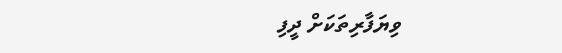ވިޔަފާރިތަކަށް ދީފި